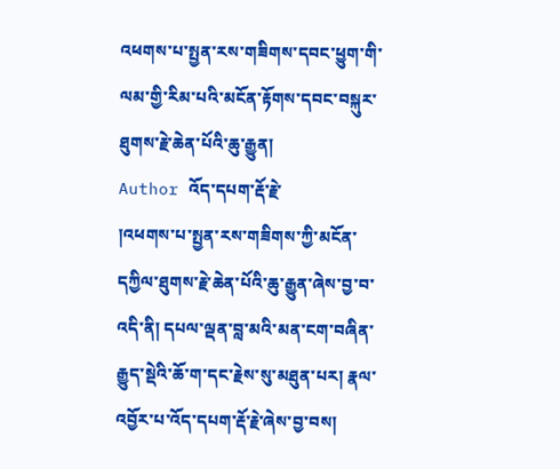འཕགས་པ་སྤྱན་རས་གཟིགས་དབང་ཕྱུག་གི་ལམ་གྱི་རིམ་པའི་མངོན་རྟོགས་དབང་བསྐུར་ཐུགས་རྗེ་ཆེན་པོའི་ཆུ་རྒྱུན།
Author འོད་དཔག་རྡོ་རྗེ་
།འཕགས་པ་སྤྱན་རས་གཟིགས་ཀྱི་མངོན་དཀྱིལ་ཐུགས་རྗེ་ཆེན་པོའི་ཆུ་རྒྱུན་ཞེས་བྱ་བ་འདི་ནི། དཔལ་ལྡན་བླ་མའི་མན་ངག་བཞིན་རྒྱུད་སྡེའི་ཆོ་ག་དང་རྗེས་སུ་མཐུན་པར། རྣལ་འབྱོར་པ་འོད་དཔག་རྡོ་རྗེ་ཞེས་བྱ་བས།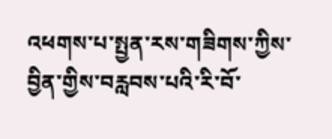འཕགས་པ་སྤྱན་རས་གཟིགས་ཀྱིས་བྱིན་གྱིས་བརླབས་པའི་རི་བོ་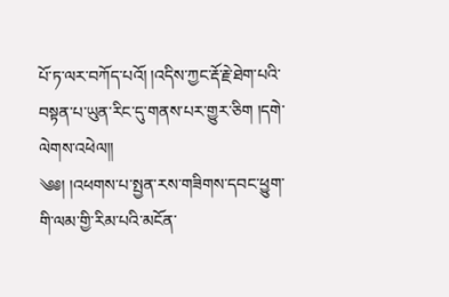པོ་ཏ་ལར་བཀོད་པའོ། །འདིས་ཀྱང་རྡོ་རྗེ་ཐེག་པའི་བསྟན་པ་ཡུན་རིང་དུ་གནས་པར་གྱུར་ཅིག །དགེ་ལེགས་འཕེལ།།
༄༅། །འཕགས་པ་སྤྱན་རས་གཟིགས་དབང་ཕྱུག་གི་ལམ་གྱི་རིམ་པའི་མངོན་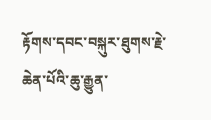རྟོགས་དབང་བསྐུར་ཐུགས་རྗེ་ཆེན་པོའི་ཆུ་རྒྱུན་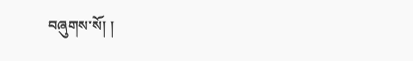བཞུགས་སོ། །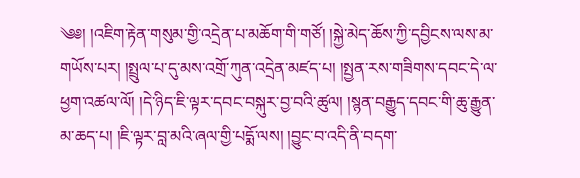༄༅། །འཇིག་རྟེན་གསུམ་གྱི་འདྲེན་པ་མཆོག་གི་གཙོ། །སྐྱེ་མེད་ཆོས་ཀྱི་དབྱིངས་ལས་མ་གཡོས་པར། །སྤྲུལ་པ་དུ་མས་འགྲོ་ཀུན་འདྲེན་མཛད་པ། །སྤྱན་རས་གཟིགས་དབང་དེ་ལ་ཕྱག་འཚལ་ལོ། །དེ་ཉིད་ཇི་ལྟར་དབང་བསྐུར་བྱ་བའི་ཚུལ། །སྙན་བརྒྱུད་དབང་གི་ཆུ་རྒྱུན་མ་ཆད་པ། །ཇི་ལྟར་བླ་མའི་ཞལ་གྱི་པདྨོ་ལས། །བྱུང་བ་འདི་ནི་བདག་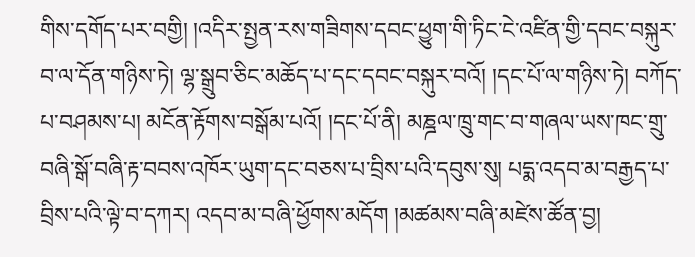གིས་དགོད་པར་བགྱི། །འདིར་སྤྱན་རས་གཟིགས་དབང་ཕྱུག་གི་ཏིང་ངེ་འཛིན་གྱི་དབང་བསྐུར་བ་ལ་དོན་གཉིས་ཏེ། ལྷ་སྒྲུབ་ཅིང་མཆོད་པ་དང་དབང་བསྐུར་བའོ། །དང་པོ་ལ་གཉིས་ཏེ། བཀོད་པ་བཤམས་པ། མངོན་རྟོགས་བསྒོམ་པའོ། །དང་པོ་ནི། མཎྜལ་ཁྲུ་གང་བ་གཞལ་ཡས་ཁང་གྲུ་བཞི་སྒོ་བཞི་རྟ་བབས་འཁོར་ཡུག་དང་བཅས་པ་བྲིས་པའི་དབུས་སུ། པདྨ་འདབ་མ་བརྒྱད་པ་བྲིས་པའི་ལྟེ་བ་དཀར། འདབ་མ་བཞི་ཕྱོགས་མདོག །མཚམས་བཞི་མཛེས་ཚོན་བྱ།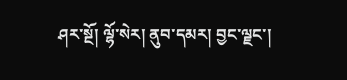ཤར་སྔོ། ལྷོ་སེར། ནུབ་དམར། བྱང་ལྗང་།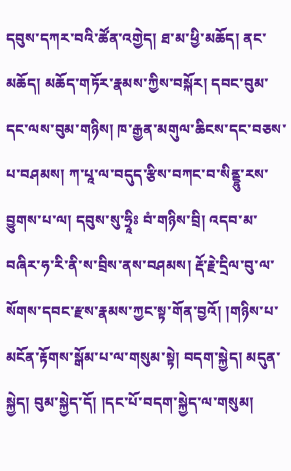དབུས་དཀར་བའི་ཚོན་འགྱེད། ཐ་མ་ཕྱི་མཆོད། ནང་མཆོད། མཆོད་གཏོར་རྣམས་ཀྱིས་བསྐོར། དབང་བུམ་དང་ལས་བུམ་གཉིས། ཁ་རྒྱན་མགུལ་ཆིངས་དང་བཅས་པ་བཤམས། ཀ་པཱ་ལ་བདུད་རྩིས་བཀང་བ་སིནྡྷུ་རས་བྱུགས་པ་ལ། དབུས་སུ་ཧྲཱིཿ བཾ་གཉིས་བྲི། འདབ་མ་བཞིར་ཧ་རི་ནི་ས་བྲིས་ནས་བཤམས། རྡོ་རྗེ་དྲིལ་བུ་ལ་སོགས་དབང་རྫས་རྣམས་ཀྱང་སྟ་གོན་བྱའོ། །གཉིས་པ་མངོན་རྟོགས་སྒོམ་པ་ལ་གསུམ་སྟེ། བདག་སྐྱེད། མདུན་སྐྱེད། བུམ་སྐྱེད་དོ། །དང་པོ་བདག་སྐྱེད་ལ་གསུམ།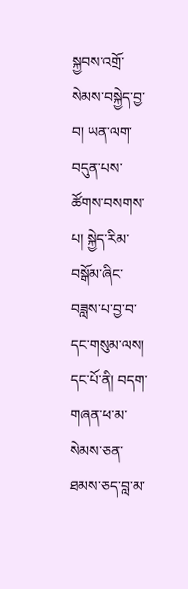སྐྱབས་འགྲོ་སེམས་བསྐྱེད་བྱ་བ། ཡན་ལག་བདུན་པས་ཚོགས་བསགས་པ། སྐྱེད་རིམ་བསྒོམ་ཞིང་བཟླས་པ་བྱ་བ་དང་གསུམ་ལས། དང་པོ་ནི། བདག་གཞན་ཕ་མ་སེམས་ཅན་ཐམས་ཅད་བླ་མ་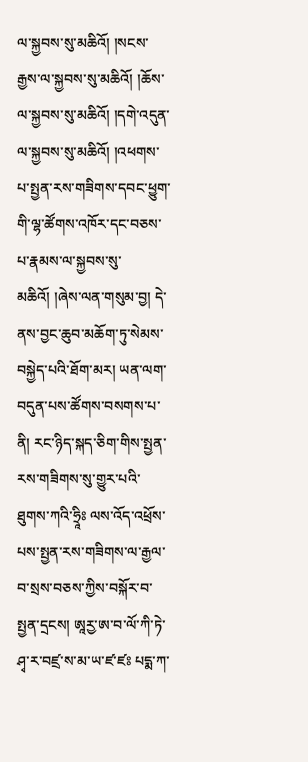ལ་སྐྱབས་སུ་མཆིའོ། །སངས་རྒྱས་ལ་སྐྱབས་སུ་མཆིའོ། །ཆོས་ལ་སྐྱབས་སུ་མཆིའོ། །དགེ་འདུན་ལ་སྐྱབས་སུ་མཆིའོ། །འཕགས་པ་སྤྱན་རས་གཟིགས་དབང་ཕྱུག་གི་ལྷ་ཚོགས་འཁོར་དང་བཅས་པ་རྣམས་ལ་སྐྱབས་སུ་མཆིའོ། །ཞེས་ལན་གསུམ་བྱ། དེ་ནས་བྱང་ཆུབ་མཆོག་ཏུ་སེམས་བསྐྱེད་པའི་ཐོག་མར། ཡན་ལག་བདུན་པས་ཚོགས་བསགས་པ་ནི། རང་ཉིད་སྐད་ཅིག་གིས་སྤྱན་རས་གཟིགས་སུ་གྱུར་པའི་ཐུགས་ཀའི་ཧྲཱིཿ ལས་འོད་འཕྲོས་པས་སྤྱན་རས་གཟིགས་ལ་རྒྱལ་བ་སྲས་བཅས་ཀྱིས་བསྐོར་བ་སྤྱན་དྲངས། ཨཱརྱ་ཨ་བ་ལོ་ཀི་ཏེ་ཤྭ་ར་བཛྲ་ས་མ་ཡ་ཛ་ཛཿ པདྨ་ཀ་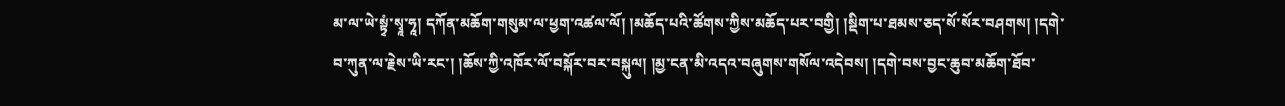མ་ལ་ཡེ་སྟྭཾ་སྭཱ་ཧཱ། དཀོན་མཆོག་གསུམ་ལ་ཕྱག་འཚལ་ལོ། །མཆོད་པའི་ཚོགས་ཀྱིས་མཆོད་པར་བགྱི། །སྡིག་པ་ཐམས་ཅད་སོ་སོར་བཤགས། །དགེ་བ་ཀུན་ལ་རྗེས་ཡི་རང་། །ཆོས་ཀྱི་འཁོར་ལོ་བསྐོར་བར་བསྐུལ། །མྱ་ངན་མི་འདའ་བཞུགས་གསོལ་འདེབས། །དགེ་བས་བྱང་ཆུབ་མཆོག་ཐོབ་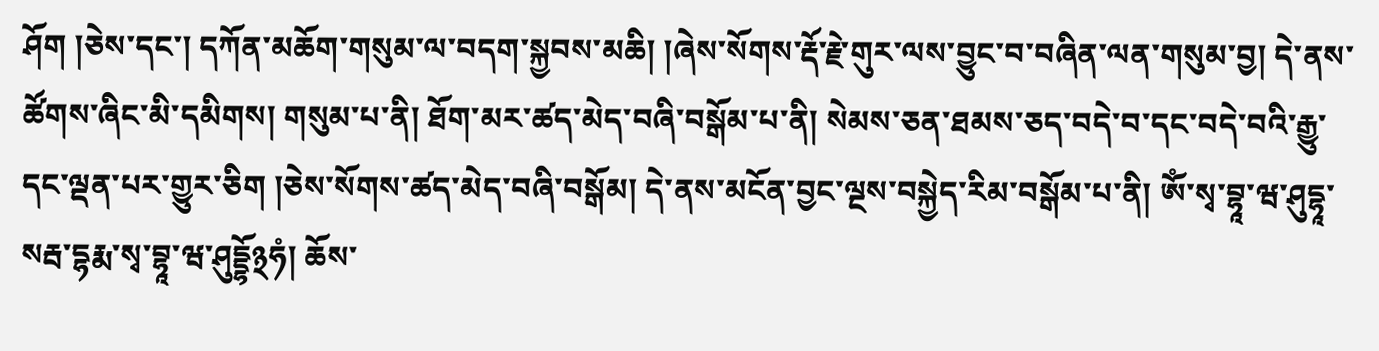ཤོག །ཅེས་དང་། དཀོན་མཆོག་གསུམ་ལ་བདག་སྐྱབས་མཆི། །ཞེས་སོགས་རྡོ་རྗེ་གུར་ལས་བྱུང་བ་བཞིན་ལན་གསུམ་བྱ། དེ་ནས་ཚོགས་ཞིང་མི་དམིགས། གསུམ་པ་ནི། ཐོག་མར་ཚད་མེད་བཞི་བསྒོམ་པ་ནི། སེམས་ཅན་ཐམས་ཅད་བདེ་བ་དང་བདེ་བའི་རྒྱུ་དང་ལྡན་པར་གྱུར་ཅིག །ཅེས་སོགས་ཚད་མེད་བཞི་བསྒོམ། དེ་ནས་མངོན་བྱང་ལྔས་བསྐྱེད་རིམ་བསྒོམ་པ་ནི། ༀ་སྭ་བྷཱ་ཝ་ཤུདྷཱ་སརྦ་དྷརྨ་སྭ་བྷཱ་ཝ་ཤུདྡྷོ྅ཧཾ། ཆོས་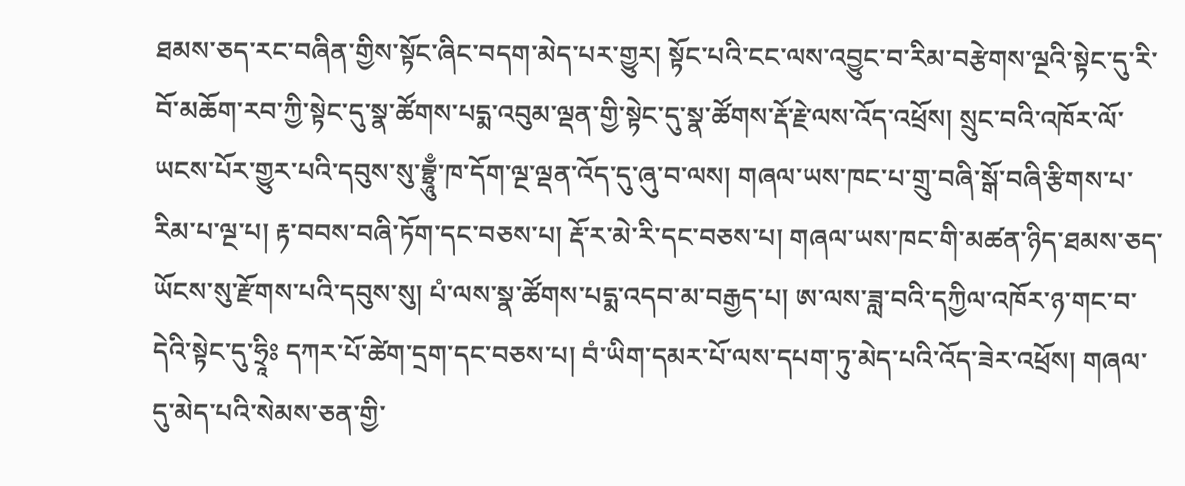ཐམས་ཅད་རང་བཞིན་གྱིས་སྟོང་ཞིང་བདག་མེད་པར་གྱུར། སྟོང་པའི་ངང་ལས་འབྱུང་བ་རིམ་བརྩེགས་ལྔའི་སྟེང་དུ་རི་བོ་མཆོག་རབ་ཀྱི་སྟེང་དུ་སྣ་ཚོགས་པདྨ་འབུམ་ལྡན་གྱི་སྟེང་དུ་སྣ་ཚོགས་རྡོ་རྗེ་ལས་འོད་འཕྲོས། སྲུང་བའི་འཁོར་ལོ་ཡངས་པོར་གྱུར་པའི་དབུས་སུ་བྷྲཱུྃ་ཁ་དོག་ལྔ་ལྡན་འོད་དུ་ཞུ་བ་ལས། གཞལ་ཡས་ཁང་པ་གྲུ་བཞི་སྒོ་བཞི་རྩིགས་པ་རིམ་པ་ལྔ་པ། རྟ་བབས་བཞི་ཏོག་དང་བཅས་པ། རྡོ་ར་མེ་རི་དང་བཅས་པ། གཞལ་ཡས་ཁང་གི་མཚན་ཉིད་ཐམས་ཅད་ཡོངས་སུ་རྫོགས་པའི་དབུས་སུ། པཾ་ལས་སྣ་ཚོགས་པདྨ་འདབ་མ་བརྒྱད་པ། ཨ་ལས་ཟླ་བའི་དཀྱིལ་འཁོར་ཉ་གང་བ་དེའི་སྟེང་དུ་ཧྲཱིཿ དཀར་པོ་ཚེག་དྲག་དང་བཅས་པ། བཾ་ཡིག་དམར་པོ་ལས་དཔག་ཏུ་མེད་པའི་འོད་ཟེར་འཕྲོས། གཞལ་དུ་མེད་པའི་སེམས་ཅན་གྱི་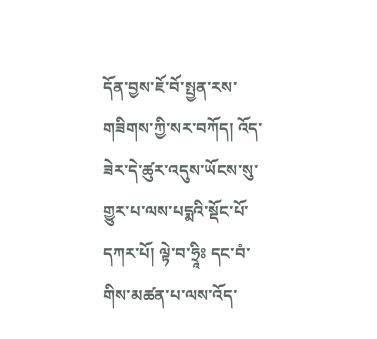དོན་བྱས་ཇོ་བོ་སྤྱན་རས་གཟིགས་ཀྱི་སར་བཀོད། འོད་ཟེར་དེ་ཚུར་འདུས་ཡོངས་སུ་གྱུར་པ་ལས་པདྨའི་སྡོང་པོ་དཀར་པོ། ལྟེ་བ་ཧྲཱིཿ དང་བཾ་གིས་མཚན་པ་ལས་འོད་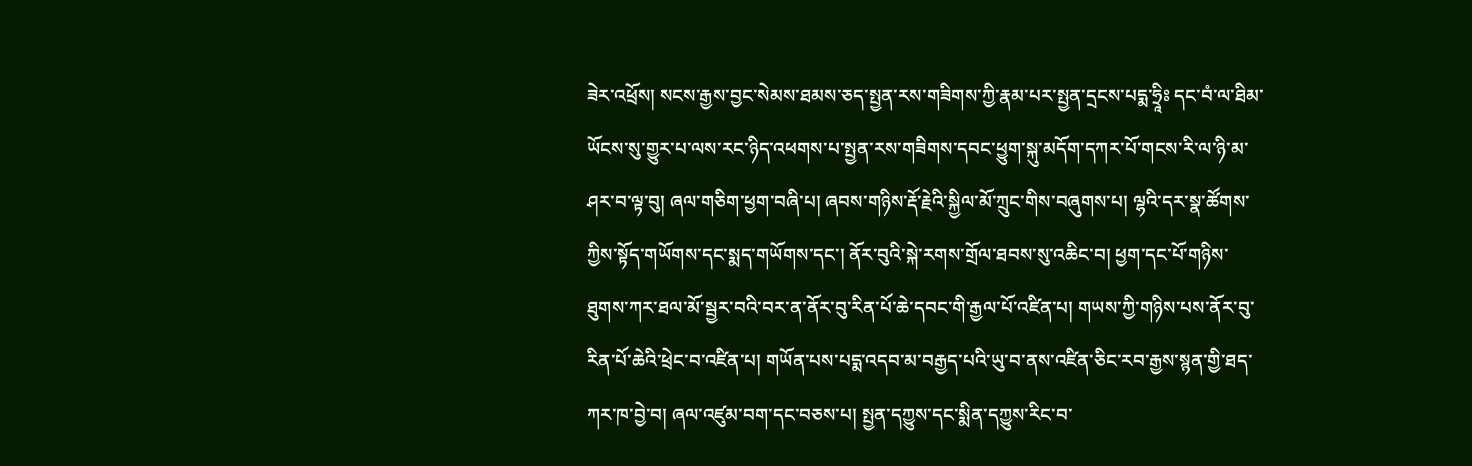ཟེར་འཕྲོས། སངས་རྒྱས་བྱང་སེམས་ཐམས་ཅད་སྤྱན་རས་གཟིགས་ཀྱི་རྣམ་པར་སྤྱན་དྲངས་པདྨ་ཧྲཱིཿ དང་བཾ་ལ་ཐིམ་ཡོངས་སུ་གྱུར་པ་ལས་རང་ཉིད་འཕགས་པ་སྤྱན་རས་གཟིགས་དབང་ཕྱུག་སྐུ་མདོག་དཀར་པོ་གངས་རི་ལ་ཉི་མ་ཤར་བ་ལྟ་བུ། ཞལ་གཅིག་ཕྱག་བཞི་པ། ཞབས་གཉིས་རྡོ་རྗེའི་སྐྱིལ་མོ་ཀྲུང་གིས་བཞུགས་པ། ལྷའི་དར་སྣ་ཚོགས་ཀྱིས་སྟོད་གཡོགས་དང་སྨད་གཡོགས་དང་། ནོར་བུའི་སྐེ་རགས་གྲོལ་ཐབས་སུ་འཆིང་བ། ཕྱག་དང་པོ་གཉིས་ཐུགས་ཀར་ཐལ་མོ་སྦྱར་བའི་བར་ན་ནོར་བུ་རིན་པོ་ཆེ་དབང་གི་རྒྱལ་པོ་འཛིན་པ། གཡས་ཀྱི་གཉིས་པས་ནོར་བུ་རིན་པོ་ཆེའི་ཕྲེང་བ་འཛིན་པ། གཡོན་པས་པདྨ་འདབ་མ་བརྒྱད་པའི་ཡུ་བ་ནས་འཛིན་ཅིང་རབ་རྒྱས་སྙན་གྱི་ཐད་ཀར་ཁ་བྱེ་བ། ཞལ་འཛུམ་བག་དང་བཅས་པ། སྤྱན་དཀྱུས་དང་སྨིན་དཀྱུས་རིང་བ་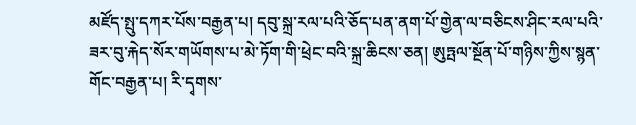མཛོད་སྤུ་དཀར་པོས་བརྒྱན་པ། དབུ་སྐྲ་རལ་པའི་ཅོད་པན་ནག་པོ་གྱེན་ལ་བཅིངས་ཤིང་རལ་པའི་ཟར་བུ་རྐེད་སོར་གཡོགས་པ་མེ་ཏོག་གི་ཕྲེང་བའི་སྐྲ་ཆིངས་ཅན། ཨུཏྤལ་སྔོན་པོ་གཉིས་ཀྱིས་སྙན་གོང་བརྒྱན་པ། རི་དྭགས་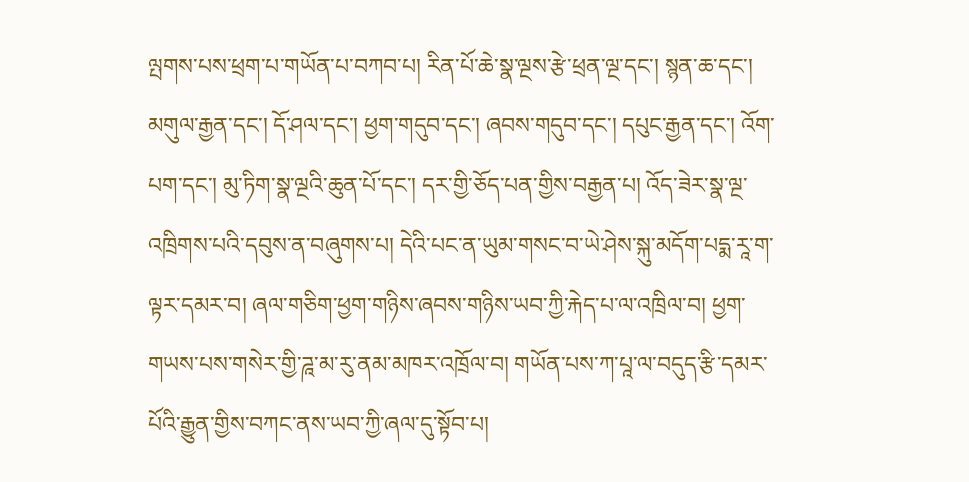ལྤགས་པས་ཕྲག་པ་གཡོན་པ་བཀབ་པ། རིན་པོ་ཆེ་སྣ་ལྔས་རྩེ་ཕྲན་ལྔ་དང་། སྙན་ཆ་དང་། མགུལ་རྒྱན་དང་། དོ་ཤལ་དང་། ཕྱག་གདུབ་དང་། ཞབས་གདུབ་དང་། དཔུང་རྒྱན་དང་། འོག་པག་དང་། མུ་ཏིག་སྣ་ལྔའི་ཆུན་པོ་དང་། དར་གྱི་ཅོད་པན་གྱིས་བརྒྱན་པ། འོད་ཟེར་སྣ་ལྔ་འཁྲིགས་པའི་དབུས་ན་བཞུགས་པ། དེའི་པང་ན་ཡུམ་གསང་བ་ཡེ་ཤེས་སྐུ་མདོག་པདྨ་རཱ་ག་ལྟར་དམར་བ། ཞལ་གཅིག་ཕྱག་གཉིས་ཞབས་གཉིས་ཡབ་ཀྱི་རྐེད་པ་ལ་འཁྲིལ་བ། ཕྱག་གཡས་པས་གསེར་གྱི་ཌཱ་མ་རུ་ནམ་མཁར་འཁྲོལ་བ། གཡོན་པས་ཀ་པཱ་ལ་བདུད་རྩི་དམར་པོའི་རྒྱུན་གྱིས་བཀང་ནས་ཡབ་ཀྱི་ཞལ་དུ་སྟོབ་པ།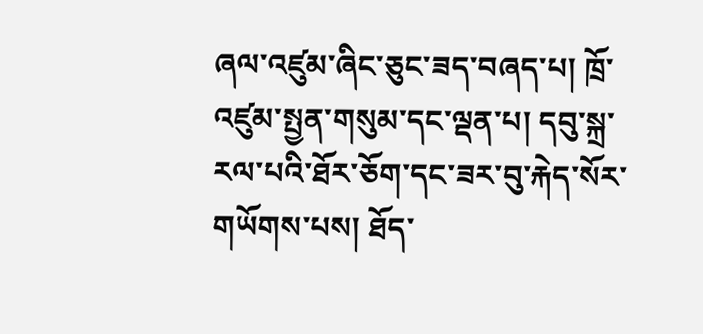ཞལ་འཛུམ་ཞིང་ཅུང་ཟད་བཞད་པ། ཁྲོ་འཛུམ་སྤྱན་གསུམ་དང་ལྡན་པ། དབུ་སྐྲ་རལ་པའི་ཐོར་ཅོག་དང་ཟར་བུ་རྐེད་སོར་གཡོགས་པས། ཐོད་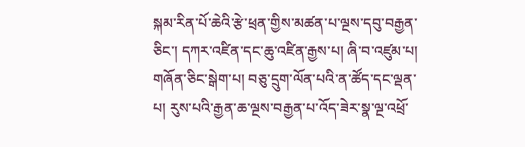སྐམ་རིན་པོ་ཆེའི་རྩེ་ཕྲན་གྱིས་མཚན་པ་ལྔས་དབུ་བརྒྱན་ཅིང་། དཀར་འཛིན་དང་ཆུ་འཛིན་རྒྱས་པ། ཞི་བ་འཛུམ་པ། གཞོན་ཅིང་སྒེག་པ། བཅུ་དྲུག་ལོན་པའི་ན་ཚོད་དང་ལྡན་པ། རུས་པའི་རྒྱན་ཆ་ལྔས་བརྒྱན་པ་འོད་ཟེར་སྣ་ལྔ་འཕྲོ་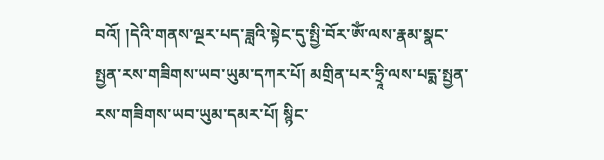བའོ། །དེའི་གནས་ལྔར་པད་ཟླའི་སྟེང་དུ་སྤྱི་བོར་ༀ་ལས་རྣམ་སྣང་སྤྱན་རས་གཟིགས་ཡབ་ཡུམ་དཀར་པོ། མགྲིན་པར་ཧྲཱི་ལས་པདྨ་སྤྱན་རས་གཟིགས་ཡབ་ཡུམ་དམར་པོ། སྙིང་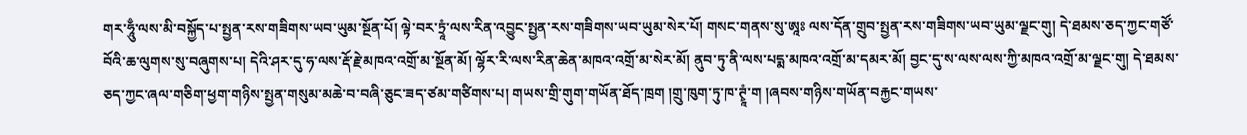གར་ཧཱུྃ་ལས་མི་བསྐྱོད་པ་སྤྱན་རས་གཟིགས་ཡབ་ཡུམ་སྔོན་པོ། ལྟེ་བར་ཏྲཱཾ་ལས་རིན་འབྱུང་སྤྱན་རས་གཟིགས་ཡབ་ཡུམ་སེར་པོ། གསང་གནས་སུ་ཨཱཿ ལས་དོན་གྲུབ་སྤྱན་རས་གཟིགས་ཡབ་ཡུམ་ལྗང་གུ། དེ་ཐམས་ཅད་ཀྱང་གཙོ་བོའི་ཆ་ལུགས་སུ་བཞུགས་པ། དེའི་ཤར་དུ་ཧ་ལས་རྡོ་རྗེ་མཁའ་འགྲོ་མ་སྔོན་མོ། ལྷོར་རི་ལས་རིན་ཆེན་མཁའ་འགྲོ་མ་སེར་མོ། ནུབ་ཏུ་ནི་ལས་པདྨ་མཁའ་འགྲོ་མ་དམར་མོ། བྱང་དུ་ས་ལས་ལས་ཀྱི་མཁའ་འགྲོ་མ་ལྗང་གུ། དེ་ཐམས་ཅད་ཀྱང་ཞལ་གཅིག་ཕྱག་གཉིས་སྤྱན་གསུམ་མཆེ་བ་བཞི་ཅུང་ཟད་ཙམ་གཙིགས་པ། གཡས་གྲི་གུག་གཡོན་ཐོད་ཁྲག །གྲུ་ཁུག་ཏུ་ཁ་ཊྭཱཾ་ག །ཞབས་གཉིས་གཡོན་བརྐྱང་གཡས་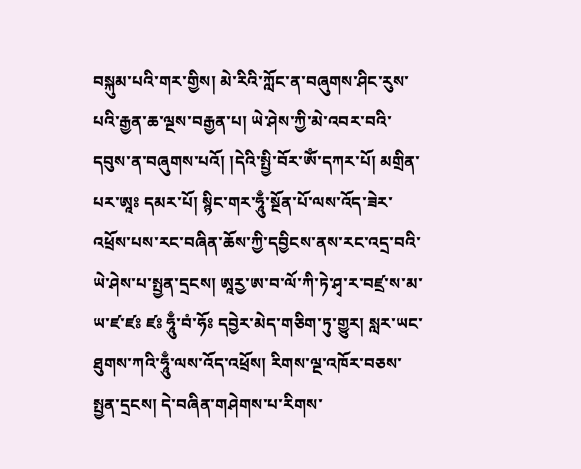བསྐུམ་པའི་གར་གྱིས། མེ་རིའི་ཀློང་ན་བཞུགས་ཤིང་རུས་པའི་རྒྱན་ཆ་ལྔས་བརྒྱན་པ། ཡེ་ཤེས་ཀྱི་མེ་འབར་བའི་དབུས་ན་བཞུགས་པའོ། །དེའི་སྤྱི་བོར་ༀ་དཀར་པོ། མགྲིན་པར་ཨཱཿ དམར་པོ། སྙིང་གར་ཧཱུྃ་སྔོན་པོ་ལས་འོད་ཟེར་འཕྲོས་པས་རང་བཞིན་ཆོས་ཀྱི་དབྱིངས་ནས་རང་འདྲ་བའི་ཡེ་ཤེས་པ་སྤྱན་དྲངས། ཨཱརྱ་ཨ་བ་ལོ་ཀི་ཏེ་ཤྭ་ར་བཛྲ་ས་མ་ཡ་ཛ་ཛཿ ཛཿ ཧཱུྃ་བཾ་ཧོཿ དབྱེར་མེད་གཅིག་ཏུ་གྱུར། སླར་ཡང་ཐུགས་ཀའི་ཧཱུྃ་ལས་འོད་འཕྲོས། རིགས་ལྔ་འཁོར་བཅས་སྤྱན་དྲངས། དེ་བཞིན་གཤེགས་པ་རིགས་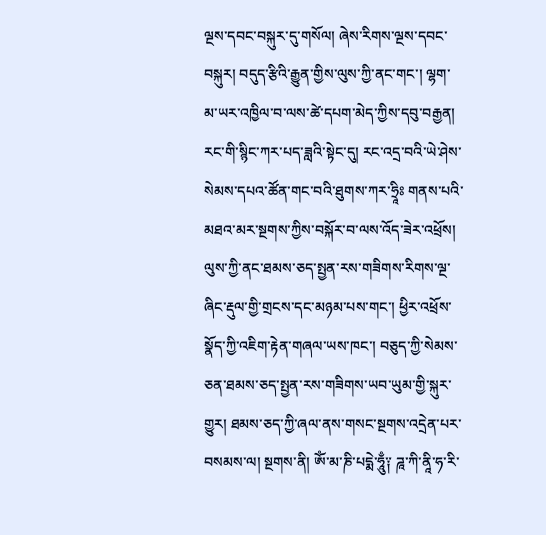ལྔས་དབང་བསྐུར་དུ་གསོལ། ཞེས་རིགས་ལྔས་དབང་བསྐུར། བདུད་རྩིའི་རྒྱུན་གྱིས་ལུས་ཀྱི་ནང་གང་། ལྷག་མ་ཡར་འཁྱིལ་བ་ལས་ཚེ་དཔག་མེད་ཀྱིས་དབུ་བརྒྱན། རང་གི་སྙིང་ཀར་པད་ཟླའི་སྟེང་དུ། རང་འདྲ་བའི་ཡེ་ཤེས་སེམས་དཔའ་ཚོན་གང་བའི་ཐུགས་ཀར་ཧྲཱིཿ གནས་པའི་མཐའ་མར་སྔགས་ཀྱིས་བསྐོར་བ་ལས་འོད་ཟེར་འཕྲོས། ལུས་ཀྱི་ནང་ཐམས་ཅད་སྤྱན་རས་གཟིགས་རིགས་ལྔ་ཞིང་རྡུལ་གྱི་གྲངས་དང་མཉམ་པས་གང་། ཕྱིར་འཕྲོས་སྣོད་ཀྱི་འཇིག་རྟེན་གཞལ་ཡས་ཁང་། བཅུད་ཀྱི་སེམས་ཅན་ཐམས་ཅད་སྤྱན་རས་གཟིགས་ཡབ་ཡུམ་གྱི་སྐུར་གྱུར། ཐམས་ཅད་ཀྱི་ཞལ་ནས་གསང་སྔགས་འདྲེན་པར་བསམས་ལ། སྔགས་ནི། ༀ་མ་ཎི་པདྨེ་ཧཱུྃ༑ ཌཱ་ཀི་ནཱི་ཧ་རི་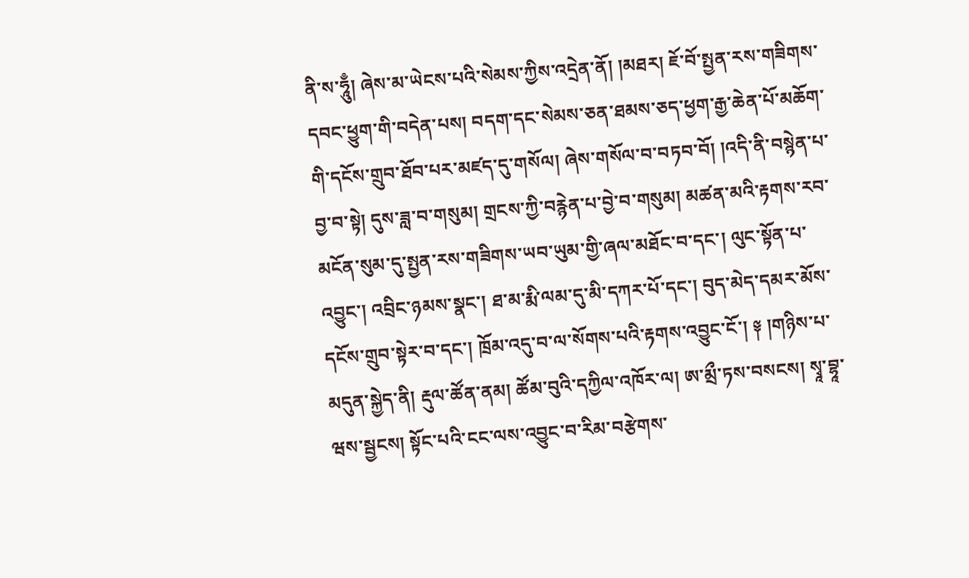ནི་ས་ཧཱུྃ། ཞེས་མ་ཡེངས་པའི་སེམས་ཀྱིས་འདྲེན་ནོ། །མཐར། ཇོ་བོ་སྤྱན་རས་གཟིགས་དབང་ཕྱུག་གི་བདེན་པས། བདག་དང་སེམས་ཅན་ཐམས་ཅད་ཕྱག་རྒྱ་ཆེན་པོ་མཆོག་གི་དངོས་གྲུབ་ཐོབ་པར་མཛད་དུ་གསོལ། ཞེས་གསོལ་བ་བཏབ་བོ། །འདི་ནི་བསྙེན་པ་བྱ་བ་སྟེ། དུས་ཟླ་བ་གསུམ། གྲངས་ཀྱི་བརྙེན་པ་བྱེ་བ་གསུམ། མཚན་མའི་རྟགས་རབ་མངོན་སུམ་དུ་སྤྱན་རས་གཟིགས་ཡབ་ཡུམ་གྱི་ཞལ་མཐོང་བ་དང་། ལུང་སྟོན་པ་འབྱུང་། འབྲིང་ཉམས་སྣང་། ཐ་མ་རྨི་ལམ་དུ་མི་དཀར་པོ་དང་། བུད་མེད་དམར་མོས་དངོས་གྲུབ་སྟེར་བ་དང་། ཁྲོམ་འདུ་བ་ལ་སོགས་པའི་རྟགས་འབྱུང་ངོ་། ༈ །གཉིས་པ་མདུན་སྐྱེད་ནི། རྡུལ་ཚོན་ནམ། ཚོམ་བུའི་དཀྱིལ་འཁོར་ལ། ཨ་མྲྀ་ཏས་བསངས། སྭཱ་བྷཱ་ཝས་སྦྱངས། སྟོང་པའི་ངང་ལས་འབྱུང་བ་རིམ་བརྩེགས་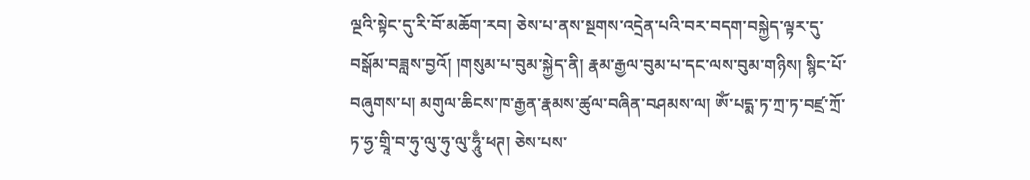ལྔའི་སྟེང་དུ་རི་བོ་མཆོག་རབ། ཅེས་པ་ནས་སྔགས་འདྲེན་པའི་བར་བདག་བསྐྱེད་ལྟར་དུ་བསྒོམ་བཟླས་བྱའོ། །གསུམ་པ་བུམ་སྐྱེད་ནི། རྣམ་རྒྱལ་བུམ་པ་དང་ལས་བུམ་གཉིས། སྙིང་པོ་བཞུགས་པ། མགུལ་ཆིངས་ཁ་རྒྱན་རྣམས་ཚུལ་བཞིན་བཤམས་ལ། ༀ་པདྨ་ཏ་ཀྲ་ཏ་བཛྲ་ཀྲོ་ཏ་ཧྱ་གྲཱི་བ་ཧུ་ལུ་ཧུ་ལུ་ཧཱུྃ་ཕཊ། ཅེས་པས་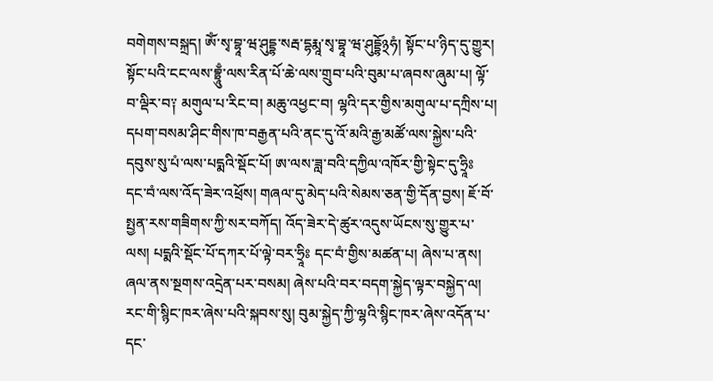བགེགས་བསྐྲད། ༀ་སྭ་བྷཱ་ཝ་ཤུདྡྷ་སརྦ་དྷརྨཱ་སྭ་བྷཱ་ཝ་ཤུདྡྷོ྅ཧཾ། སྟོང་པ་ཉིད་དུ་གྱུར། སྟོང་པའི་ངང་ལས་བྷྲཱུྃ་ལས་རིན་པོ་ཆེ་ལས་གྲུབ་པའི་བུམ་པ་ཞབས་ཞུམ་པ། ལྟོ་བ་ལྡིར་བ༑ མགུལ་པ་རིང་བ། མཆུ་འཕྱང་བ། ལྷའི་དར་གྱིས་མགུལ་པ་དཀྲིས་པ། དཔག་བསམ་ཤིང་གིས་ཁ་བརྒྱན་པའི་ནང་དུ་འོ་མའི་རྒྱ་མཚོ་ལས་སྐྱེས་པའི་དབུས་སུ་པཾ་ལས་པདྨའི་སྡོང་པོ། ཨ་ལས་ཟླ་བའི་དཀྱིལ་འཁོར་གྱི་སྟེང་དུ་ཧྲཱིཿ དང་བཾ་ལས་འོད་ཟེར་འཕྲོས། གཞལ་དུ་མེད་པའི་སེམས་ཅན་གྱི་དོན་བྱས། ཇོ་བོ་སྤྱན་རས་གཟིགས་ཀྱི་སར་བཀོད། འོད་ཟེར་དེ་ཚུར་འདུས་ཡོངས་སུ་གྱུར་པ་ལས། པདྨའི་སྡོང་པོ་དཀར་པོ་ལྟེ་བར་ཧྲཱིཿ དང་བཾ་གྱིས་མཚན་པ། ཞེས་པ་ནས། ཞལ་ནས་སྔགས་འདྲེན་པར་བསམ། ཞེས་པའི་བར་བདག་སྐྱེད་ལྟར་བསྐྱེད་ལ། རང་གི་སྙིང་ཁར་ཞེས་པའི་སྐབས་སུ། བུམ་སྐྱེད་ཀྱི་ལྷའི་སྙིང་ཁར་ཞེས་འདོན་པ་དང་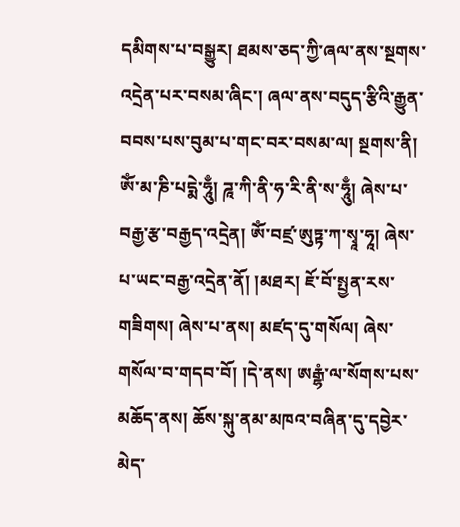དམིགས་པ་བསྒྱུར། ཐམས་ཅད་ཀྱི་ཞལ་ནས་སྔགས་འདྲེན་པར་བསམ་ཞིང་། ཞལ་ནས་བདུད་རྩིའི་རྒྱུན་བབས་པས་བུམ་པ་གང་བར་བསམ་ལ། སྔགས་ནི། ༀ་མ་ཎི་པདྨེ་ཧཱུྃ། ཌཱ་ཀི་ནི་ཧ་རི་ནི་ས་ཧཱུྃ། ཞེས་པ་བརྒྱ་རྩ་བརྒྱད་འདྲེན། ༀ་བཛྲ་ཨུཏྟ་ཀ་སྭཱ་ཧཱ། ཞེས་པ་ཡང་བརྒྱ་འདྲེན་ནོ། །མཐར། ཇོ་བོ་སྤྱན་རས་གཟིགས། ཞེས་པ་ནས། མཛད་དུ་གསོལ། ཞེས་གསོལ་བ་གདབ་བོ། །དེ་ནས། ཨརྒྷཾ་ལ་སོགས་པས་མཆོད་ནས། ཆོས་སྐུ་ནམ་མཁའ་བཞིན་དུ་དབྱེར་མེད་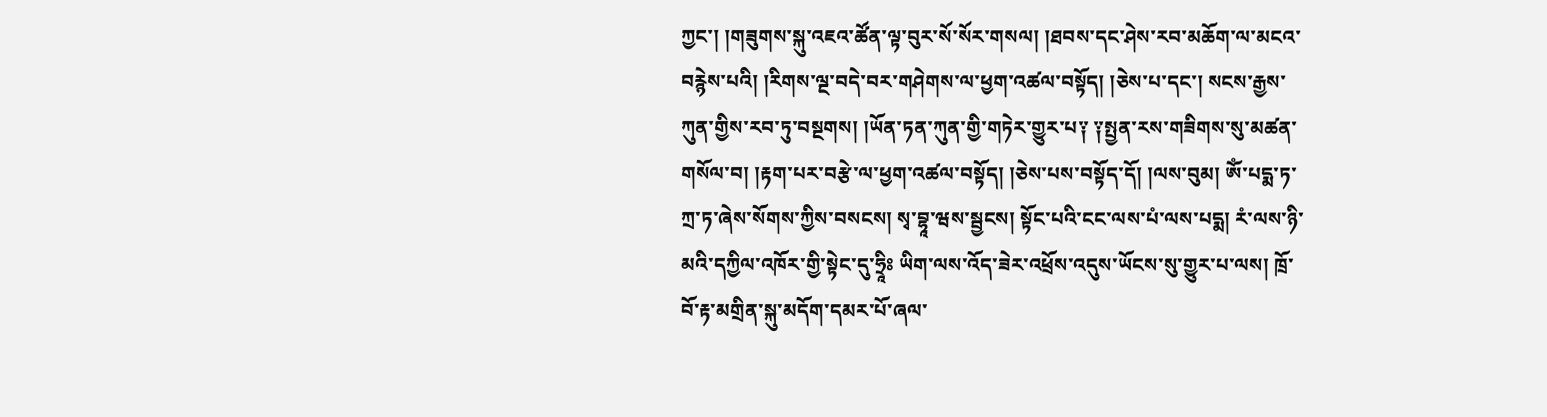ཀྱང་། །གཟུགས་སྐུ་འཇའ་ཚོན་ལྟ་བུར་སོ་སོར་གསལ། །ཐབས་དང་ཤེས་རབ་མཆོག་ལ་མངའ་བརྙེས་པའི། །རིགས་ལྔ་བདེ་བར་གཤེགས་ལ་ཕྱག་འཚལ་བསྟོད། །ཅེས་པ་དང་། སངས་རྒྱས་ཀུན་གྱིས་རབ་ཏུ་བསྔགས། །ཡོན་ཏན་ཀུན་གྱི་གཏེར་གྱུར་པ༑ ༑སྤྱན་རས་གཟིགས་སུ་མཚན་གསོལ་བ། །རྟག་པར་བརྩེ་ལ་ཕྱག་འཚལ་བསྟོད། །ཅེས་པས་བསྟོད་དོ། །ལས་བུམ། ༀ་པདྨ་ཏ་ཀྲ་ཏ་ཞེས་སོགས་ཀྱིས་བསངས། སྭ་བྷཱ་ཝས་སྦྱངས། སྟོང་པའི་ངང་ལས་པཾ་ལས་པདྨ། རཾ་ལས་ཉི་མའི་དཀྱིལ་འཁོར་གྱི་སྟེང་དུ་ཧྲཱིཿ ཡིག་ལས་འོད་ཟེར་འཕྲོས་འདུས་ཡོངས་སུ་གྱུར་པ་ལས། ཁྲོ་བོ་རྟ་མགྲིན་སྐུ་མདོག་དམར་པོ་ཞལ་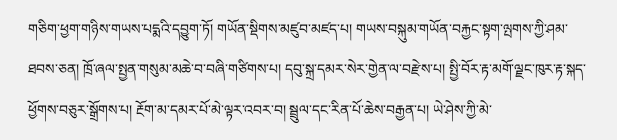གཅིག་ཕྱག་གཉིས་གཡས་པདྨའི་དབྱུག་ཏོ། གཡོན་སྡིགས་མཛུབ་མཛད་པ། གཡས་བསྐུམ་གཡོན་བརྐྱང་སྟག་ལྤགས་ཀྱི་ཤམ་ཐབས་ཅན། ཁྲོ་ཞལ་སྤྱན་གསུམ་མཆེ་བ་བཞི་གཙིགས་པ། དབུ་སྐྲ་དམར་སེར་གྱེན་ལ་བརྫེས་པ། སྤྱི་བོར་རྟ་མགོ་ལྗང་ཁུར་རྟ་སྐད་ཕྱོགས་བཅུར་སྒྲོགས་པ། རྔོག་མ་དམར་པོ་མེ་ལྟར་འབར་བ། སྦྲུལ་དང་རིན་པོ་ཆེས་བརྒྱན་པ། ཡེ་ཤེས་ཀྱི་མེ་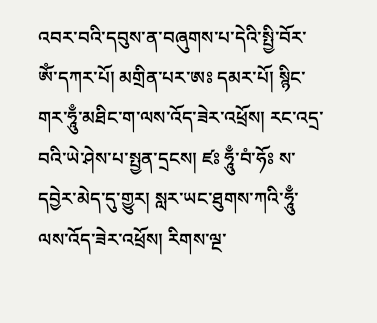འབར་བའི་དབུས་ན་བཞུགས་པ་དེའི་སྤྱི་བོར་ༀ་དཀར་པོ། མགྲིན་པར་ཨཿ དམར་པོ། སྙིང་གར་ཧཱུྃ་མཐིང་ག་ལས་འོད་ཟེར་འཕྲོས། རང་འདྲ་བའི་ཡེ་ཤེས་པ་སྤྱན་དྲངས། ཛཿ ཧཱུྃ་བཾ་ཧོཿ ས་དབྱེར་མེད་དུ་གྱུར། སླར་ཡང་ཐུགས་ཀའི་ཧཱུྃ་ལས་འོད་ཟེར་འཕྲོས། རིགས་ལྔ་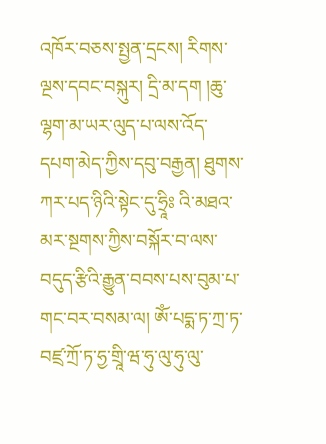འཁོར་བཅས་སྤྱན་དྲངས། རིགས་ལྔས་དབང་བསྐུར། དྲི་མ་དག །ཆུ་ལྷག་མ་ཡར་ལུད་པ་ལས་འོད་དཔག་མེད་ཀྱིས་དབུ་བརྒྱན། ཐུགས་ཀར་པད་ཉིའི་སྟེང་དུ་ཧྲཱིཿ འི་མཐའ་མར་སྔགས་ཀྱིས་བསྐོར་བ་ལས་བདུད་རྩིའི་རྒྱུན་བབས་པས་བུམ་པ་གང་བར་བསམ་ལ། ༀ་པདྨ་ཏ་ཀྲ་ཏ་བཛྲ་ཀྲོ་ཏ་ཧྱ་གྲཱི་ཝ་ཧུ་ལུ་ཧུ་ལུ་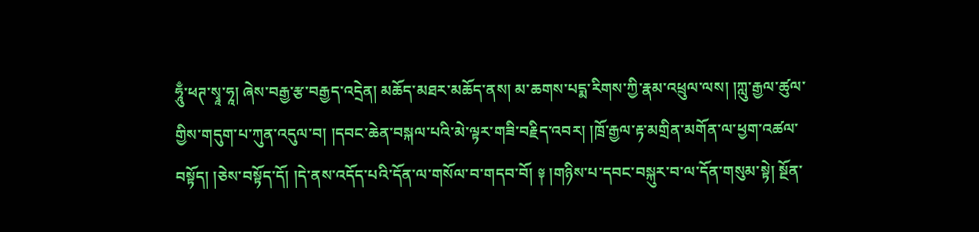ཧཱུྃ་ཕཊ་སྭཱ་ཧཱ། ཞེས་བརྒྱ་རྩ་བརྒྱད་འདྲེན། མཆོད་མཐར་མཆོད་ནས། མ་ཆགས་པདྨ་རིགས་ཀྱི་རྣམ་འཕྲུལ་ལས། །ཀླུ་རྒྱལ་ཚུལ་གྱིས་གདུག་པ་ཀུན་འདུལ་བ། །དབང་ཆེན་བསྐལ་པའི་མེ་ལྟར་གཟི་བརྗིད་འབར། །ཁྲོ་རྒྱལ་རྟ་མགྲིན་མགོན་ལ་ཕྱག་འཚལ་བསྟོད། །ཅེས་བསྟོད་དོ། །དེ་ནས་འདོད་པའི་དོན་ལ་གསོལ་བ་གདབ་བོ། ༈ །གཉིས་པ་དབང་བསྐུར་བ་ལ་དོན་གསུམ་སྟེ། སྔོན་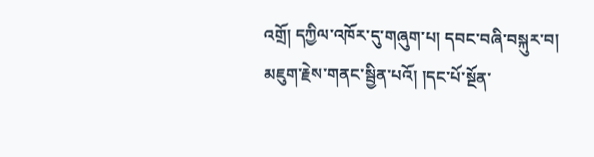འགྲོ། དཀྱིལ་འཁོར་དུ་གཞུག་པ། དབང་བཞི་བསྐུར་བ། མཇུག་རྗེས་གནང་སྦྱིན་པའོ། །དང་པོ་སྔོན་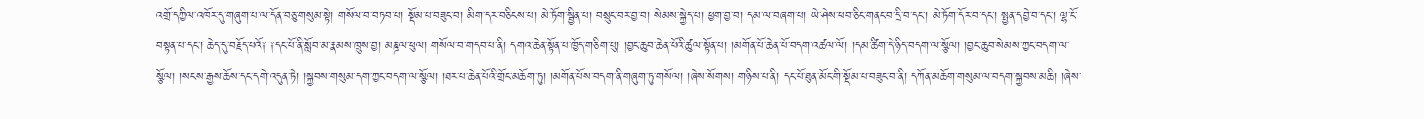འགྲོ་དཀྱིལ་འཁོར་དུ་གཞུག་པ་ལ་དོན་བཅུ་གསུམ་སྟེ། གསོལ་བ་བཏབ་པ། སྡོམ་པ་བཟུང་བ། མིག་དར་བཅིངས་པ། མེ་ཏོག་སྦྱིན་པ། བསྲུང་བར་བྱ་བ། སེམས་སྐྱེད་པ། ཕྱག་བྱ་བ། དམ་ལ་བཞག་པ། ཡེ་ཤེས་ཕབ་ཅིང་གནང་བ་དྲི་བ་དང་། མེ་ཏོག་དོར་བ་དང་། སྤྱན་དབྱེ་བ་དང་། ལྷ་ངོ་བསྟན་པ་དང་། ཆེད་དུ་བརྗོད་པའོ༑ ༑དང་པོ་ནི་སློབ་མ་རྣམས་ཁྲུས་བྱ། མཎྜལ་ཕུལ། གསོལ་བ་གདབ་པ་ནི། དགའ་ཆེན་སྟོན་པ་ཁྱོད་གཅིག་པུ། །བྱང་ཆུབ་ཆེན་པོའི་ཚུལ་སྟོན་པ། །མགོན་པོ་ཆེན་པོ་བདག་འཚལ་ལོ། །དམ་ཚིག་དེ་ཉིད་བདག་ལ་སྩོལ། །བྱང་ཆུབ་སེམས་ཀྱང་བདག་ལ་སྩོལ། །སངས་རྒྱས་ཆོས་དང་དགེ་འདུན་ཏེ། །སྐྱབས་གསུམ་དག་ཀྱང་བདག་ལ་སྩོལ། །ཐར་པ་ཆེན་པོའི་གྲོང་མཆོག་ཏུ། །མགོན་པོས་བདག་ནི་གཞུག་ཏུ་གསོལ། །ཞེས་སོགས། གཉིས་པ་ནི། དང་པོ་ཐུན་མོང་གི་སྡོམ་པ་བཟུང་བ་ནི། དཀོན་མཆོག་གསུམ་ལ་བདག་སྐྱབས་མཆི། །ཞེས་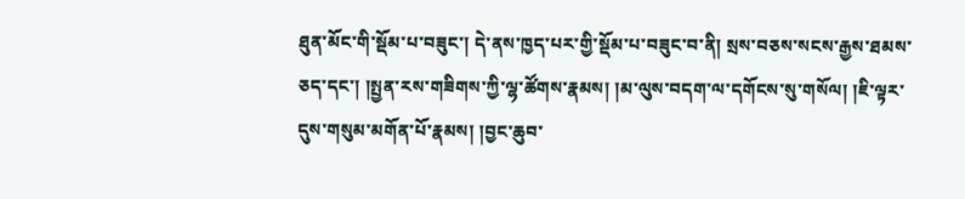ཐུན་མོང་གི་སྡོམ་པ་བཟུང་། དེ་ནས་ཁྱད་པར་གྱི་སྡོམ་པ་བཟུང་བ་ནི། སྲས་བཅས་སངས་རྒྱས་ཐམས་ཅད་དང་། །སྤྱན་རས་གཟིགས་ཀྱི་ལྷ་ཚོགས་རྣམས། །མ་ལུས་བདག་ལ་དགོངས་སུ་གསོལ། །ཇི་ལྟར་དུས་གསུམ་མགོན་པོ་རྣམས། །བྱང་ཆུབ་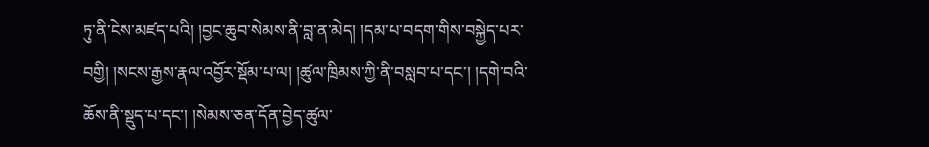ཏུ་ནི་ངེས་མཛད་པའི། །བྱང་ཆུབ་སེམས་ནི་བླ་ན་མེད། །དམ་པ་བདག་གིས་བསྐྱེད་པར་བགྱི། །སངས་རྒྱས་རྣལ་འབྱོར་སྡོམ་པ་ལ། །ཚུལ་ཁྲིམས་ཀྱི་ནི་བསླབ་པ་དང་། །དགེ་བའི་ཆོས་ནི་སྡུད་པ་དང་། །སེམས་ཅན་དོན་བྱེད་ཚུལ་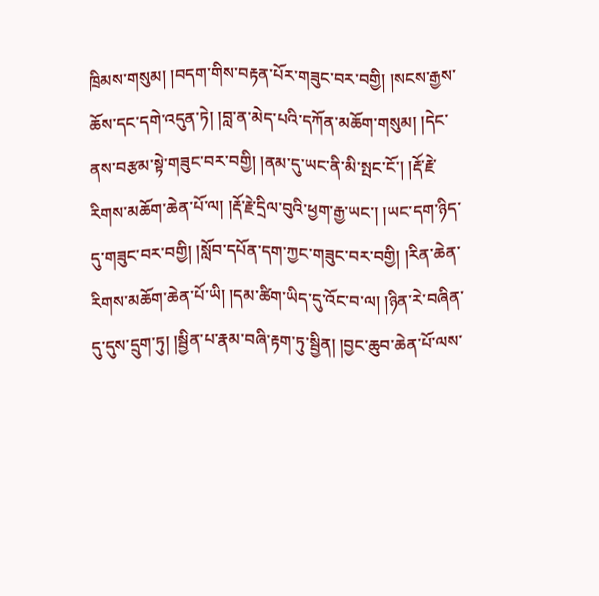ཁྲིམས་གསུམ། །བདག་གིས་བརྟན་པོར་གཟུང་བར་བགྱི། །སངས་རྒྱས་ཆོས་དང་དགེ་འདུན་ཏེ། །བླ་ན་མེད་པའི་དཀོན་མཆོག་གསུམ། །དེང་ནས་བརྩམ་སྟེ་གཟུང་བར་བགྱི། །ནམ་དུ་ཡང་ནི་མི་སྤང་ངོ་། །རྡོ་རྗེ་རིགས་མཆོག་ཆེན་པོ་ལ། །རྡོ་རྗེ་དྲིལ་བུའི་ཕྱག་རྒྱ་ཡང་། །ཡང་དག་ཉིད་དུ་གཟུང་བར་བགྱི། །སློབ་དཔོན་དག་ཀྱང་གཟུང་བར་བགྱི། །རིན་ཆེན་རིགས་མཆོག་ཆེན་པོ་ཡི། །དམ་ཚིག་ཡིད་དུ་འོང་བ་ལ། །ཉིན་རེ་བཞིན་དུ་དུས་དྲུག་ཏུ། །སྦྱིན་པ་རྣམ་བཞི་རྟག་ཏུ་སྦྱིན། །བྱང་ཆུབ་ཆེན་པོ་ལས་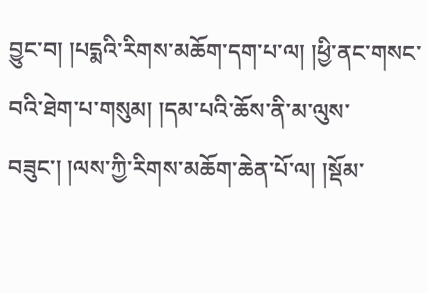བྱུང་བ། །པདྨའི་རིགས་མཆོག་དག་པ་ལ། །ཕྱི་ནང་གསང་བའི་ཐེག་པ་གསུམ། །དམ་པའི་ཆོས་ནི་མ་ལུས་བཟུང་། །ལས་ཀྱི་རིགས་མཆོག་ཆེན་པོ་ལ། །སྡོམ་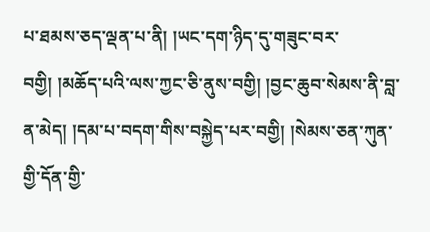པ་ཐམས་ཅད་ལྡན་པ་ནི། །ཡང་དག་ཉིད་དུ་གཟུང་བར་བགྱི། །མཆོད་པའི་ལས་ཀྱང་ཅི་ནུས་བགྱི། །བྱང་ཆུབ་སེམས་ནི་བླ་ན་མེད། །དམ་པ་བདག་གིས་བསྐྱེད་པར་བགྱི། །སེམས་ཅན་ཀུན་གྱི་དོན་གྱི་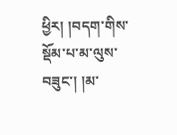ཕྱིར། །བདག་གིས་སྡོམ་པ་མ་ལུས་བཟུང་། །མ་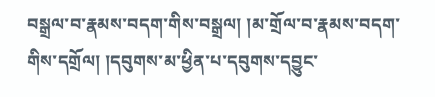བསྒྲལ་བ་རྣམས་བདག་གིས་བསྒྲལ། །མ་གྲོལ་བ་རྣམས་བདག་གིས་དགྲོལ། །དབུགས་མ་ཕྱིན་པ་དབུགས་དབྱུང་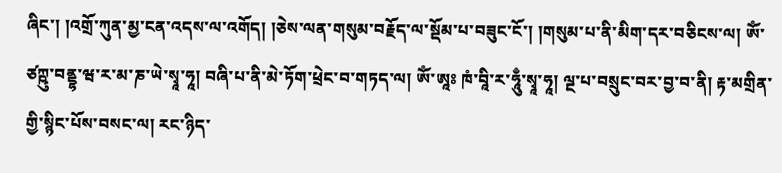ཞིང་། །འགྲོ་ཀུན་མྱ་ངན་འདས་ལ་འགོད། །ཅེས་ལན་གསུམ་བརྗོད་ལ་སྡོམ་པ་བཟུང་ངོ་། །གསུམ་པ་ནི་མིག་དར་བཅིངས་ལ། ༀ་ཙཀྵུ་བནྡྷ་ཝ་ར་མ་ཎ་ཡེ་སྭཱ་ཧཱ། བཞི་པ་ནི་མེ་ཏོག་ཕྲེང་བ་གཏད་ལ། ༀ་ཨཱཿ ཁཾ་བཱི་ར་ཧཱུྃ་སྭཱ་ཧཱ། ལྔ་པ་བསྲུང་བར་བྱ་བ་ནི། རྟ་མགྲིན་གྱི་སྙིང་པོས་བསང་ལ། རང་ཉིད་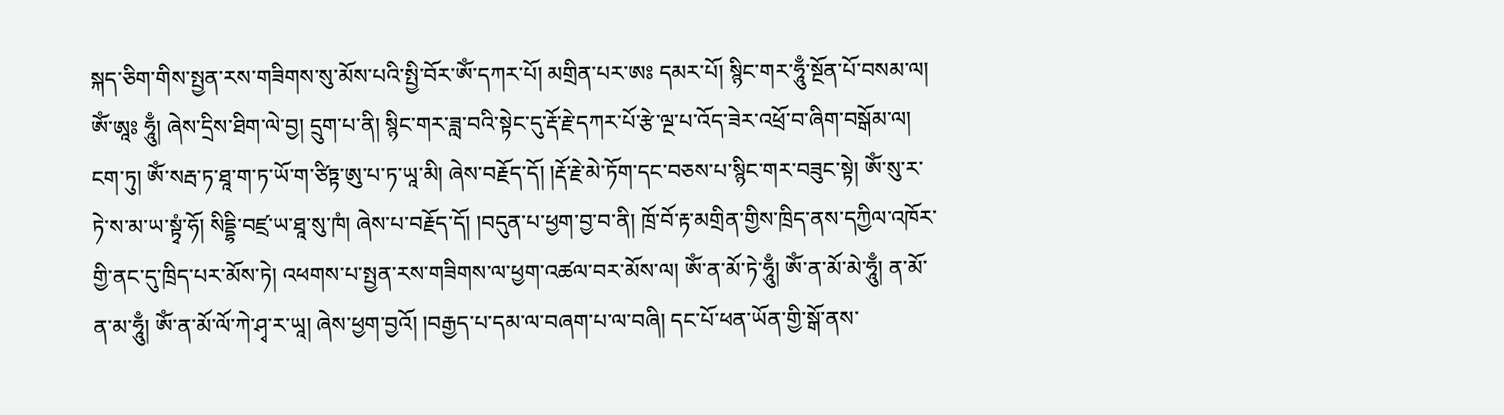སྐད་ཅིག་གིས་སྤྱན་རས་གཟིགས་སུ་མོས་པའི་སྤྱི་བོར་ༀ་དཀར་པོ། མགྲིན་པར་ཨཿ དམར་པོ། སྙིང་གར་ཧཱུྃ་སྔོན་པོ་བསམ་ལ། ༀ་ཨཱཿ ཧཱུྃ། ཞེས་དྲིས་ཐིག་ལེ་བྱ། དྲུག་པ་ནི། སྙིང་གར་ཟླ་བའི་སྟེང་དུ་རྡོ་རྗེ་དཀར་པོ་རྩེ་ལྔ་པ་འོད་ཟེར་འཕྲོ་བ་ཞིག་བསྒོམ་ལ། ངག་ཏུ། ༀ་སརྦ་ཏ་ཐཱ་ག་ཏ་ཡོ་ག་ཙིཏྟ་ཨུ་པ་ཏ་ཡཱ་མི། ཞེས་བརྗོད་དོ། །རྡོ་རྗེ་མེ་ཏོག་དང་བཅས་པ་སྙིང་གར་བཟུང་སྟེ། ༀ་སུ་ར་ཏེ་ས་མ་ཡ་སྟྭཾ་ཧོ། སིདྡྷི་བཛྲ་ཡ་ཐཱ་སུ་ཁཾ། ཞེས་པ་བརྗོད་དོ། །བདུན་པ་ཕྱག་བྱ་བ་ནི། ཁྲོ་བོ་རྟ་མགྲིན་གྱིས་ཁྲིད་ནས་དཀྱིལ་འཁོར་གྱི་ནང་དུ་ཁྲིད་པར་མོས་ཏེ། འཕགས་པ་སྤྱན་རས་གཟིགས་ལ་ཕྱག་འཚལ་བར་མོས་ལ། ༀ་ན་མོ་ཏེ་ཧཱུྃ། ༀ་ན་མོ་མེ་ཧཱུྃ། ན་མོ་ན་མ་ཧཱུྃ། ༀ་ན་མོ་ལོ་ཀེ་ཤྭ་ར་ཡཱ། ཞེས་ཕྱག་བྱའོ། །བརྒྱད་པ་དམ་ལ་བཞག་པ་ལ་བཞི། དང་པོ་ཕན་ཡོན་གྱི་སྒོ་ནས་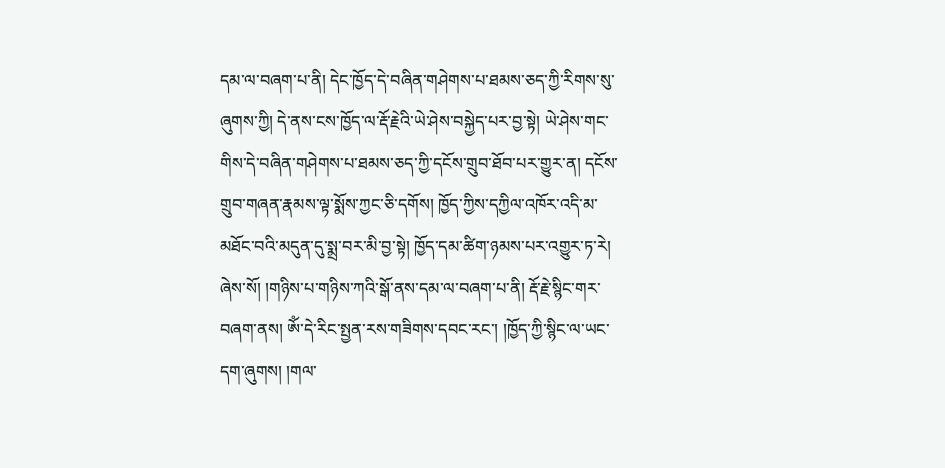དམ་ལ་བཞག་པ་ནི། དེང་ཁྱོད་དེ་བཞིན་གཤེགས་པ་ཐམས་ཅད་ཀྱི་རིགས་སུ་ཞུགས་ཀྱི། དེ་ནས་ངས་ཁྱོད་ལ་རྡོ་རྗེའི་ཡེ་ཤེས་བསྐྱེད་པར་བྱ་སྟེ། ཡེ་ཤེས་གང་གིས་དེ་བཞིན་གཤེགས་པ་ཐམས་ཅད་ཀྱི་དངོས་གྲུབ་ཐོབ་པར་གྱུར་ན། དངོས་གྲུབ་གཞན་རྣམས་ལྟ་སྨོས་ཀྱང་ཅི་དགོས། ཁྱོད་ཀྱིས་དཀྱིལ་འཁོར་འདི་མ་མཐོང་བའི་མདུན་དུ་སྨྲ་བར་མི་བྱ་སྟེ། ཁྱོད་དམ་ཚིག་ཉམས་པར་འགྱུར་ཏ་རེ། ཞེས་སོ། །གཉིས་པ་གཉིས་ཀའི་སྒོ་ནས་དམ་ལ་བཞག་པ་ནི། རྡོ་རྗེ་སྙིང་གར་བཞག་ནས། ༀ་དེ་རིང་སྤྱན་རས་གཟིགས་དབང་རང་། །ཁྱོད་ཀྱི་སྙིང་ལ་ཡང་དག་ཞུགས། །གལ་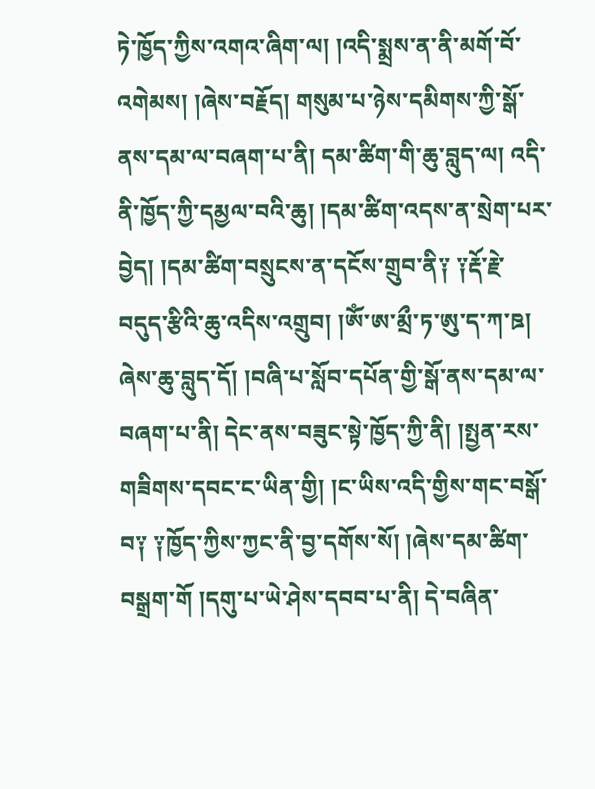ཏེ་ཁྱོད་ཀྱིས་འགའ་ཞིག་ལ། །འདི་སྨྲས་ན་ནི་མགོ་བོ་འགེམས། །ཞེས་བརྗོད། གསུམ་པ་ཉེས་དམིགས་ཀྱི་སྒོ་ནས་དམ་ལ་བཞག་པ་ནི། དམ་ཚིག་གི་ཆུ་བླུད་ལ། འདི་ནི་ཁྱོད་ཀྱི་དམྱལ་བའི་ཆུ། །དམ་ཚིག་འདས་ན་སྲེག་པར་བྱེད། །དམ་ཚིག་བསྲུངས་ན་དངོས་གྲུབ་ནི༑ ༑རྡོ་རྗེ་བདུད་རྩིའི་ཆུ་འདིས་འགྲུབ། །ༀ་ཨ་མྲྀ་ཏ་ཨུ་ད་ཀ་ཋ། ཞེས་ཆུ་བླུད་དོ། །བཞི་པ་སློབ་དཔོན་གྱི་སྒོ་ནས་དམ་ལ་བཞག་པ་ནི། དེང་ནས་བཟུང་སྟེ་ཁྱོད་ཀྱི་ནི། །སྤྱན་རས་གཟིགས་དབང་ང་ཡིན་གྱི། །ང་ཡིས་འདི་གྱིས་གང་བསྒོ་བ༑ ༑ཁྱོད་ཀྱིས་ཀྱང་ནི་བྱ་དགོས་སོ། །ཞེས་དམ་ཚིག་བསྒྲག་གོ །དགུ་པ་ཡེ་ཤེས་དབབ་པ་ནི། དེ་བཞིན་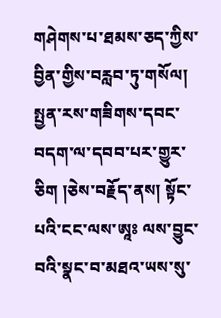གཤེགས་པ་ཐམས་ཅད་ཀྱིས་བྱིན་གྱིས་བརླབ་ཏུ་གསོལ། སྤྱན་རས་གཟིགས་དབང་བདག་ལ་དབབ་པར་གྱུར་ཅིག །ཅེས་བརྗོད་ནས། སྟོང་པའི་ངང་ལས་ཨཱཿ ལས་བྱུང་བའི་སྣང་བ་མཐའ་ཡས་སུ་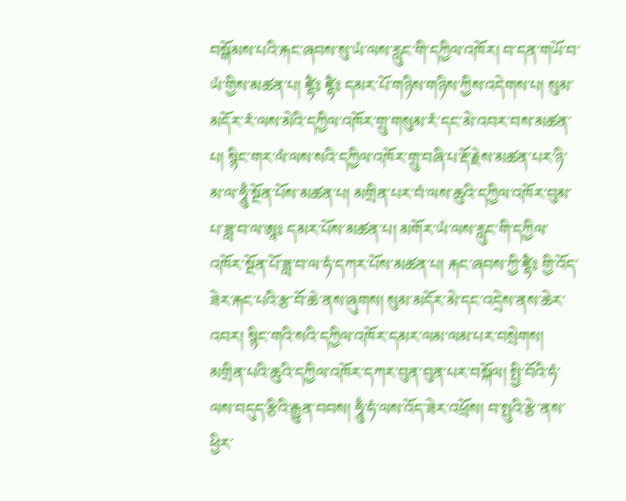བསྒོམས་པའི་རྐང་ཞབས་སུ་ཡཾ་ལས་རླུང་གི་དཀྱིལ་འཁོར། བ་དན་གཡོ་བ་ཡཾ་གྱིས་མཚན་པ། ཛྷཻཿ ཛྷཻཿ དམར་པོ་གཉིས་གཉིས་ཀྱིས་འདེགས་པ། སུམ་མདོར་རཾ་ལས་མེའི་དཀྱིལ་འཁོར་གྲུ་གསུམ་རཾ་དང་མེ་འབར་བས་མཚན་པ། སྙིང་གར་ལཾ་ལས་སའི་དཀྱིལ་འཁོར་གྲུ་བཞི་པ་རྡོ་རྗེས་མཚན་པར་ཉི་མ་ལ་ཧཱུྃ་སྔོན་པོས་མཚན་པ། མགྲིན་པར་བཾ་ལས་ཆུའི་དཀྱིལ་འཁོར་བུམ་པ་ཟླ་བ་ལ་ཨཱཿ དམར་པོས་མཚན་པ། མགོར་ཡཾ་ལས་རླུང་གི་དཀྱིལ་འཁོར་སྔོན་པོ་ཟླ་བ་ལ་ཧཾ་དཀར་པོས་མཚན་པ། རྐང་ཞབས་ཀྱི་ཛྷཻཿ གྱི་འོད་ཟེར་རྐང་པའི་རྩ་བོ་ཆེ་ནས་ཞུགས། སུམ་མདོར་མེ་དང་འདྲེས་ནས་ཆེར་འབར། སྙིང་གའི་སའི་དཀྱིལ་འཁོར་དམར་ལམ་ལམ་པར་བསྲེགས། མགྲིན་པའི་ཆུའི་དཀྱིལ་འཁོར་དཀར་བུན་བུན་པར་བསྐོལ། སྤྱི་བོའི་ཧཾ་ལས་བདུད་རྩིའི་རྒྱུན་བབས། ཧཱུྃ་ཧཾ་ལས་འོད་ཟེར་འཕྲོས། བ་སྤུའི་རྩེ་ནས་ཕྱིར་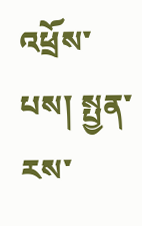འཕྲོས་པས། སྤྱན་རས་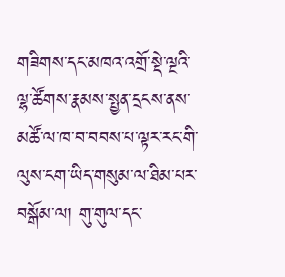གཟིགས་དང་མཁའ་འགྲོ་སྡེ་ལྔའི་ལྷ་ཚོགས་རྣམས་སྤྱན་དྲངས་ནས་མཚོ་ལ་ཁ་བ་བབས་པ་ལྟར་རང་གི་ལུས་ངག་ཡིད་གསུམ་ལ་ཐིམ་པར་བསྒོམ་ལ། གུ་གུལ་དང་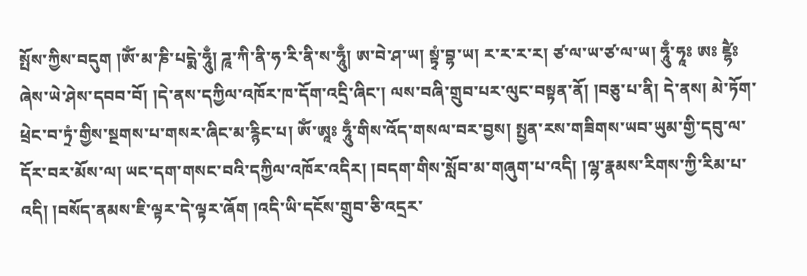སྤོས་ཀྱིས་བདུག །ༀ་མ་ཎི་པདྨེ་ཧཱུྃ། ཌཱ་ཀི་ནི་ཧ་རི་ནི་ས་ཧཱུྃ། ཨ་བེ་ཤ་ཡ། སྟྭཾ་བྷ་ཡ། ར་ར་ར་ར། ཙ་ལ་ཡ་ཙ་ལ་ཡ། ཧཱུྃ་ཧཱཿ ཨཿ ཛྷཻཿ ཞེས་ཡེ་ཤེས་དབབ་བོ། །དེ་ནས་དཀྱིལ་འཁོར་ཁ་དོག་འདྲི་ཞིང་། ལས་བཞི་གྲུབ་པར་ལུང་བསྟན་ནོ། །བཅུ་པ་ནི། དེ་ནས། མེ་ཏོག་ཕྲེང་བ་ཏྲཾ་གྱིས་སྔགས་པ་གསར་ཞིང་མ་རྙིང་པ། ༀ་ཨཱཿ ཧཱུྃ་གིས་འོད་གསལ་བར་བྱས། སྤྱན་རས་གཟིགས་ཡབ་ཡུམ་གྱི་དབུ་ལ་དོར་བར་མོས་ལ། ཡང་དག་གསང་བའི་དཀྱིལ་འཁོར་འདིར། །བདག་གིས་སློབ་མ་གཞུག་པ་འདི། །ལྷ་རྣམས་རིགས་ཀྱི་རིམ་པ་འདི། །བསོད་ནམས་ཇི་ལྟར་དེ་ལྟར་ཞོག །འདི་ཡི་དངོས་གྲུབ་ཅི་འདྲར་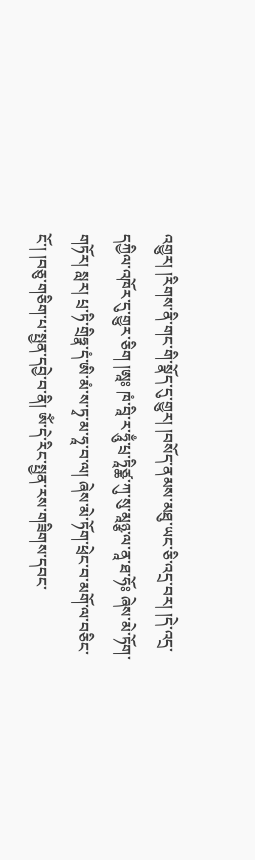འགྱུར། །རིགས་ནི་གང་གི་སྣོད་དུ་གྱུར། །བསོད་ནམས་མཐུ་ཡང་ཅི་འདྲ་བར། །དེ་འདྲ་དཀྱིལ་འཁོར་དུ་གྱུར་ཅིག །ཨཱཿ ཁཾ་བཱི་ར་ཧཱུྃ་པྲ་ཏཱིཙྪ་ཀུ་སུ་མཱཉྩ་ལ་ནཱ་ཐ་ཧོཿ ཞེས་མེ་ཏོག་གཏོར། སླར། པྲ་ཏི་གྲིཧྣ་དཾ་ཨི་མཾ་ས་ཏྭ་མ་ཧཱ་བ་ལ། ཞེས་མེ་ཏོག་ཕྲེང་བ་མགོ་ལ་བཅིང་ངོ་། །བཅུ་གཅིག་པ་སྤྱན་དབྱེ་བ་ནི། ༀ་དེ་རིང་སྤྱན་རས་གཟིགས་དབང་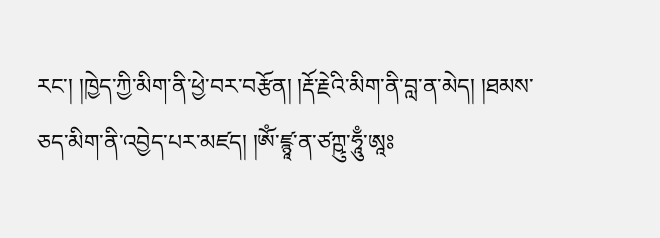རང་། །ཁྱེད་ཀྱི་མིག་ནི་ཕྱེ་བར་བརྩོན། །རྡོ་རྗེའི་མིག་ནི་བླ་ན་མེད། །ཐམས་ཅད་མིག་ནི་འབྱེད་པར་མཛད། །ༀ་ཛྙཱ་ན་ཙཀྵུ་ཧཱུྃ་ཨཱཿ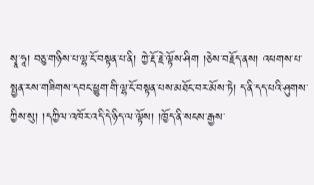སྭཱ་ཧཱ། བཅུ་གཉིས་པ་ལྷ་ངོ་བསྟན་པ་ནི། ཀྱེ་རྡོ་རྗེ་ལྟོས་ཤིག །ཅེས་བརྗོད་ནས། འཕགས་པ་སྤྱན་རས་གཟིགས་དབང་ཕྱུག་གི་ལྷ་ངོ་བསྟན་པས་མཐོང་བར་མོས་ཏེ། ད་ནི་དད་པའི་ཤུགས་ཀྱིས་སུ། །དཀྱིལ་འཁོར་འདི་དེ་ཉིད་ལ་ལྟོས། །ཁྱོད་ནི་སངས་རྒྱས་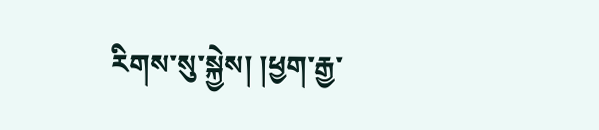རིགས་སུ་སྐྱེས། །ཕྱག་རྒྱ་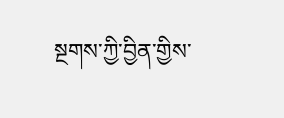སྔགས་ཀྱི་བྱིན་གྱིས་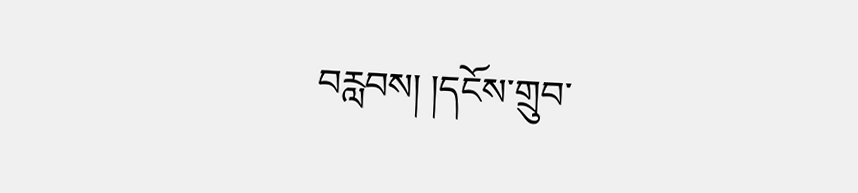བརླབས། །དངོས་གྲུབ་